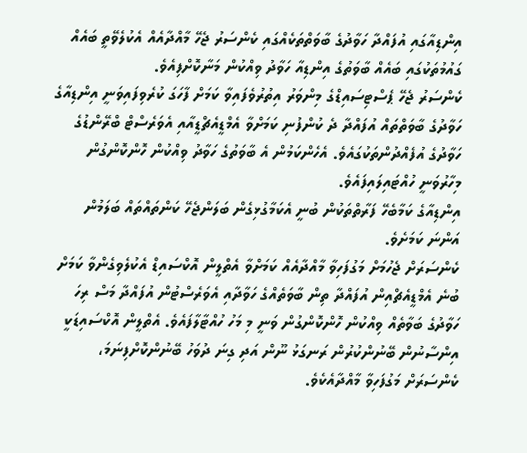އިންޑިއާގައި އުފައްދާ ހަވާދުގެ ބާވަތްތަކެއްގައި ކެންސަރު ޖެހޭ މާއްދާއެއް އެކުލެވޭތީ ބައެއް ގައުމުތަކުގައި ބައެއް ބާވަތުގެ އިންޑިއާ ހަވާދު ވިއްކުން މަނާކޮށްފިއެވެ.
ކެންސަރު ޖެހޭ ޕެސްޓިސައިޑްގެ މިންވަރު އިތުރުވެފައިވާ ކަމަށް ފާހަގަ ކުރެވިފައިވަނީ އިންޑިއާގެ ހަވާދުގެ ބާވަތްތައް އުފައްދާ ދެ ކުންފުނި ކަމަށްވާ އެމްޑީއެޗްޑީއާއި އެވަރެސްޓް ބްރޭންޑުގެ ހަވާދުގެ އުފެއްދުންތަކުގައެވެ. އެހެންކަމުން އެ ބާވަތުގެ ހަވާދު ވިއްކުން ހޮންކޮންގުން މިހާރުވަނީ ހުއްޓައިލައިފައެވެ.
އިންޑިއާގެ ކަމާބެހޭ ފަރާތްތަކުން ބުނީ އެކަމާގުޅިގެން ބަލަންޖެހޭ ކަންތައްތައް ބަލަމުން އަންނަ ކަމަށެވެ.
ކެންސަރަށް ޖެހުމަށް މަގުފަހިވާ މާއްދާއެއް ކަމަށްވާ އެތްލީން އޮކްސައިޑް އެކުލެވިގެންވާ ކަމަށް ބުނެ އެމްޑީއެޗްއިން އުފައްދާ ތިން ބާވަތެއްގެ ހަވާދާއި އެވަރެސްޓުން އުފައްދާ މަސް ރިހަ ހަވާދުގެ ބަވާތެއް ވިއްކުން ހޮންކޮންގުން ވަނީ މި މަހު ހުއްޓާލާފައެވެ. އެތްލީން އޮކްސައިޑަކީ އިންސާނުން ބޭނުންކުރުން ރަނގަޅު ނޫން އަދި ގިނަ ދުވަހު ބޭނުންކޮށްފިނަމަ، ކެންސަރަށް މަގުފަހިވާ މާއްދާއެކެވެ.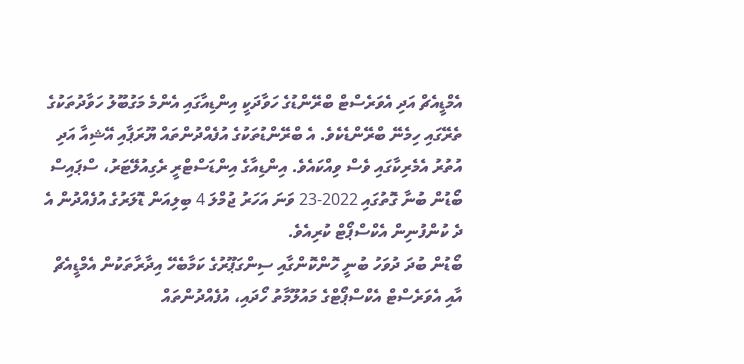އެމްޑީއެޗް އަދި އެވަރެސްޓް ބްރޭންޑުގެ ހަވާދަކީ އިންޑިއާގައި އެންމެ މަގުބޫލު ހަވާދުތަކުގެ ތެރޭގައި ހިމެނޭ ބްރޭންޑެކެވެ. އެ ބްރޭންޑުތަކުގެ އުފެއްދުންތައް ޔޫރަޕާއި އޭޝިއާ އަދި އުތުރު އެމެރިކާގައި ވެސް ވިއްކައެވެ. އިންޑިއާގެ އިންޑަސްޓްރީ ރެގިއުލޭޓަރު، ސްޕައިސް ބޯޑުން ބުނާ ގޮތުގައި 2022-23 ވަނަ އަހަރު ޖުމްލަ 4 ބިލިއަން ޑޮލަރުގެ އުފެއްދުން އެ ދެ ކުންފުނިން އެކްސްޕޯޓް ކުރިއެވެ.
ބޯޑުން ބުދަ ދުވަހު ބުނީ ހޮންކޮންގާއި ސިންގަޕޫރުގެ ކަމާބެހޭ އިދާރާތަކުން އެމްޑީއެޗް އާއި އެވަރެސްޓް އެކްސްޕޯޓްގެ މައުލޫމާތު ހޯދައި، އުފެއްދުންތައް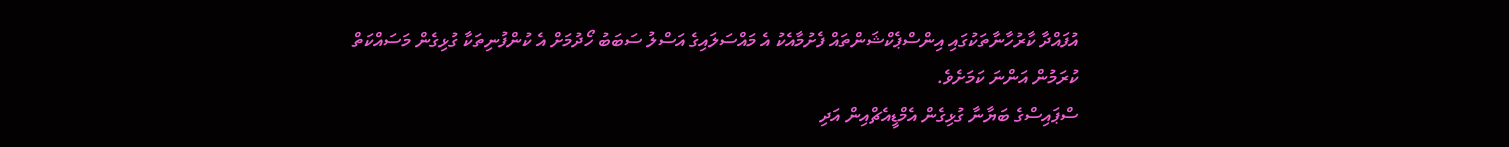އުފައްދާ ކާރުހާނާތަކުގައި އިންސްޕެކްޝަންތައް ފެށުމާއެކު އެ މައްސަލައިގެ އަސްލު ސަބަބު ހޯދުމަށް އެ ކުންފުނިތަކާ ގުޅިގެން މަސައްކަތް ކުރަމުން އަންނަ ކަމަށެވެ.
ސްޕައިސްގެ ބަޔާނާ ގުޅިގެން އެމްޑީއެޗްއިން އަދި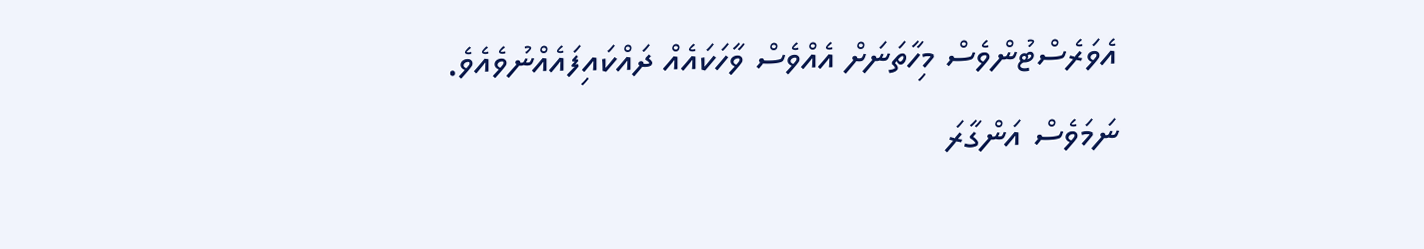އެވަރެސްޓުންވެސް މިހާތަނަށް އެއްވެސް ވާހަކައެއް ދައްކައިފައެއްނުވެއެވެ.
ނަމަވެސް އަންގާރަ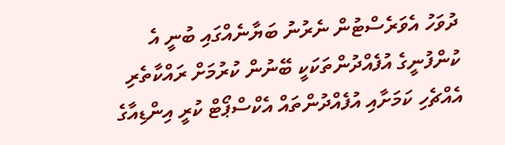ދުވަހު އެވަރެސްޓުން ނެރުނު ބަޔާނެއްގައި ބުނީ އެ ކުންފުނީގެ އުފެއްދުންތަކަކީ ބޭނުން ކުރުމަށް ރައްކާތެރި އެއްޗެހި ކަމަށާއި އުފެއްދުންތައް އެކްސްޕޯޓް ކުރީ އިންޑިއާގެ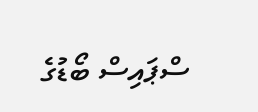ސްޕައިސް ބޯޑުގެ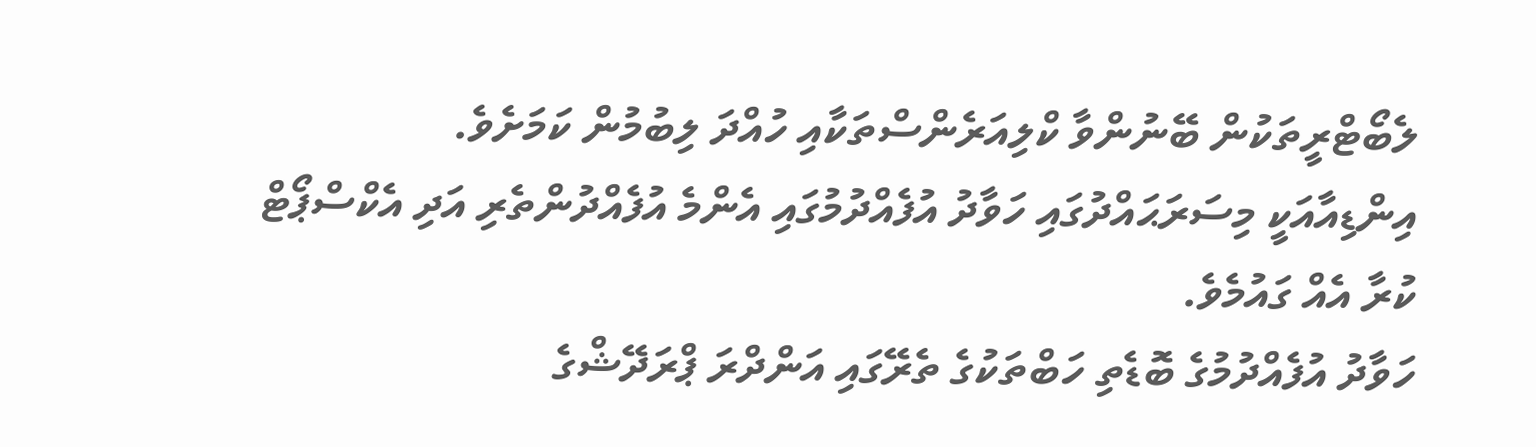ލެބޯޓްރީތަކުން ބޭނުންވާ ކްލިއަރެންސްތަކާއި ހުއްދަ ލިބުމުން ކަމަށެވެ.
އިންޑިއާއަކީ މިސަރަޙައްދުގައި ހަވާދު އުފެއްދުމުގައި އެންމެ އުފެއްދުންތެރި އަދި އެކްސްޕޯޓް ކުރާ އެއް ގައުމެވެ.
ހަވާދު އުފެއްދުމުގެ ބޮޑެތި ހަބްތަކުގެ ތެރޭގައި އަންދްރަ ޕްރަދޭޝްގެ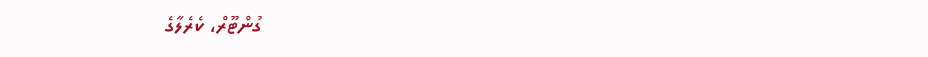ގުންޓޫރް، ކެރެލާގެ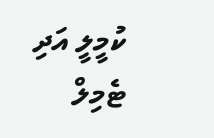ކުމީލީ އަދި ޓެމިލް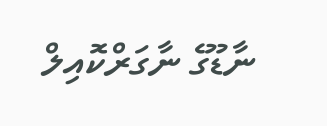ނާޑޫގެ ނާގަރްކޮއިލް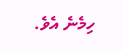ހިމެނެ އެވެ.